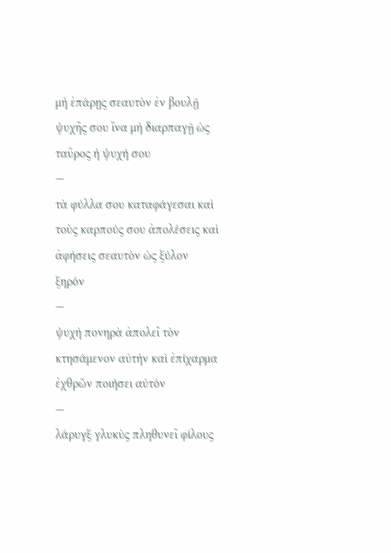μὴ ἐπάρῃς σεαυτὸν ἐν βουλῇ ψυχῆς σου ἵνα μὴ διαρπαγῇ ὡς ταῦρος ἡ ψυχή σου
—
τὰ φύλλα σου καταφάγεσαι καὶ τοὺς καρπούς σου ἀπολέσεις καὶ ἀφήσεις σεαυτὸν ὡς ξύλον ξηρόν
—
ψυχὴ πονηρὰ ἀπολεῖ τὸν κτησάμενον αὐτὴν καὶ ἐπίχαρμα ἐχθρῶν ποιήσει αὐτόν
—
λάρυγξ γλυκὺς πληθυνεῖ φίλους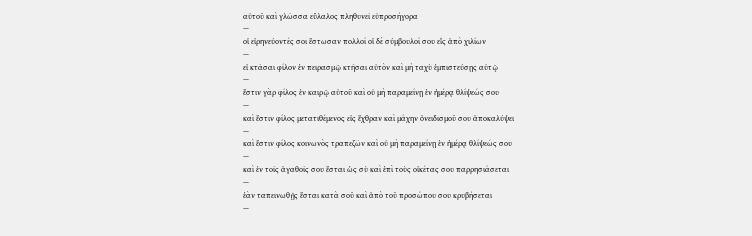αὐτοῦ καὶ γλῶσσα εὔλαλος πληθυνεῖ εὐπροσήγορα
—
οἱ εἰρηνεύοντές σοι ἔστωσαν πολλοί οἱ δὲ σύμβουλοί σου εἷς ἀπὸ χιλίων
—
εἰ κτᾶσαι φίλον ἐν πειρασμῷ κτῆσαι αὐτὸν καὶ μὴ ταχὺ ἐμπιστεύσῃς αὐτῷ
—
ἔστιν γὰρ φίλος ἐν καιρῷ αὐτοῦ καὶ οὐ μὴ παραμείνῃ ἐν ἡμέρᾳ θλίψεώς σου
—
καὶ ἔστιν φίλος μετατιθέμενος εἰς ἔχθραν καὶ μάχην ὀνειδισμοῦ σου ἀποκαλύψει
—
καὶ ἔστιν φίλος κοινωνὸς τραπεζῶν καὶ οὐ μὴ παραμείνῃ ἐν ἡμέρᾳ θλίψεώς σου
—
καὶ ἐν τοῖς ἀγαθοῖς σου ἔσται ὡς σὺ καὶ ἐπὶ τοὺς οἰκέτας σου παρρησιάσεται
—
ἐὰν ταπεινωθῇς ἔσται κατὰ σοῦ καὶ ἀπὸ τοῦ προσώπου σου κρυβήσεται
—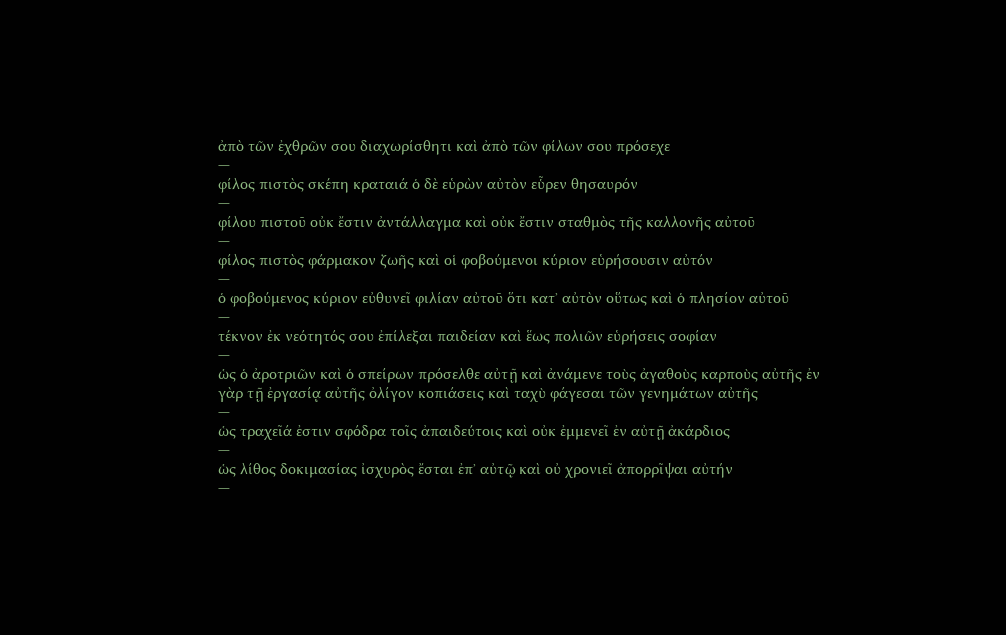ἀπὸ τῶν ἐχθρῶν σου διαχωρίσθητι καὶ ἀπὸ τῶν φίλων σου πρόσεχε
—
φίλος πιστὸς σκέπη κραταιά ὁ δὲ εὑρὼν αὐτὸν εὗρεν θησαυρόν
—
φίλου πιστοῦ οὐκ ἔστιν ἀντάλλαγμα καὶ οὐκ ἔστιν σταθμὸς τῆς καλλονῆς αὐτοῦ
—
φίλος πιστὸς φάρμακον ζωῆς καὶ οἱ φοβούμενοι κύριον εὑρήσουσιν αὐτόν
—
ὁ φοβούμενος κύριον εὐθυνεῖ φιλίαν αὐτοῦ ὅτι κατ᾿ αὐτὸν οὕτως καὶ ὁ πλησίον αὐτοῦ
—
τέκνον ἐκ νεότητός σου ἐπίλεξαι παιδείαν καὶ ἕως πολιῶν εὑρήσεις σοφίαν
—
ὡς ὁ ἀροτριῶν καὶ ὁ σπείρων πρόσελθε αὐτῇ καὶ ἀνάμενε τοὺς ἀγαθοὺς καρποὺς αὐτῆς ἐν γὰρ τῇ ἐργασίᾳ αὐτῆς ὀλίγον κοπιάσεις καὶ ταχὺ φάγεσαι τῶν γενημάτων αὐτῆς
—
ὡς τραχεῖά ἐστιν σφόδρα τοῖς ἀπαιδεύτοις καὶ οὐκ ἐμμενεῖ ἐν αὐτῇ ἀκάρδιος
—
ὡς λίθος δοκιμασίας ἰσχυρὸς ἔσται ἐπ᾿ αὐτῷ καὶ οὐ χρονιεῖ ἀπορρῖψαι αὐτήν
—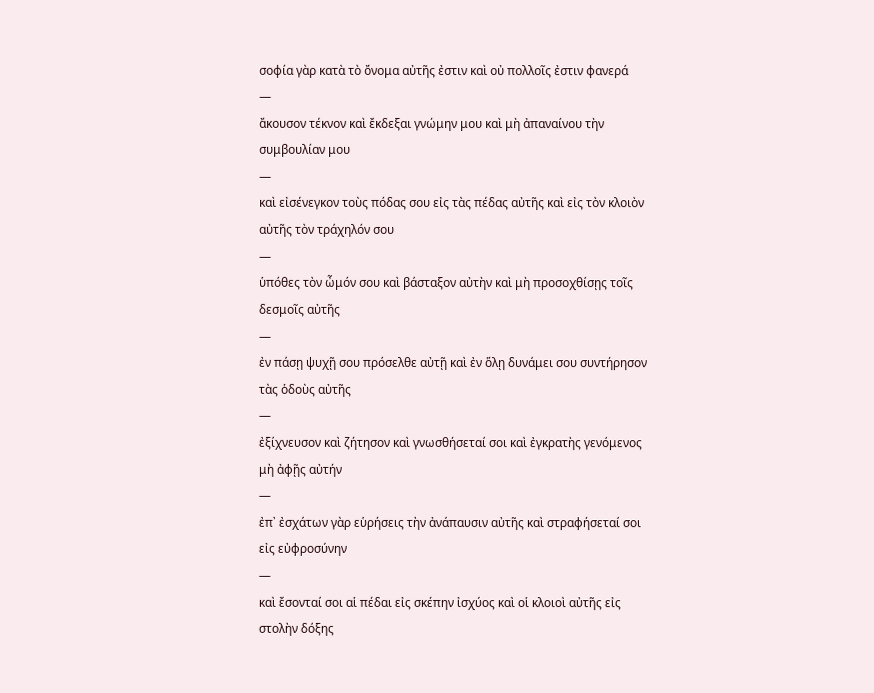σοφία γὰρ κατὰ τὸ ὄνομα αὐτῆς ἐστιν καὶ οὐ πολλοῖς ἐστιν φανερά
—
ἄκουσον τέκνον καὶ ἔκδεξαι γνώμην μου καὶ μὴ ἀπαναίνου τὴν συμβουλίαν μου
—
καὶ εἰσένεγκον τοὺς πόδας σου εἰς τὰς πέδας αὐτῆς καὶ εἰς τὸν κλοιὸν αὐτῆς τὸν τράχηλόν σου
—
ὑπόθες τὸν ὦμόν σου καὶ βάσταξον αὐτὴν καὶ μὴ προσοχθίσῃς τοῖς δεσμοῖς αὐτῆς
—
ἐν πάσῃ ψυχῇ σου πρόσελθε αὐτῇ καὶ ἐν ὅλῃ δυνάμει σου συντήρησον τὰς ὁδοὺς αὐτῆς
—
ἐξίχνευσον καὶ ζήτησον καὶ γνωσθήσεταί σοι καὶ ἐγκρατὴς γενόμενος μὴ ἀφῇς αὐτήν
—
ἐπ᾿ ἐσχάτων γὰρ εὑρήσεις τὴν ἀνάπαυσιν αὐτῆς καὶ στραφήσεταί σοι εἰς εὐφροσύνην
—
καὶ ἔσονταί σοι αἱ πέδαι εἰς σκέπην ἰσχύος καὶ οἱ κλοιοὶ αὐτῆς εἰς στολὴν δόξης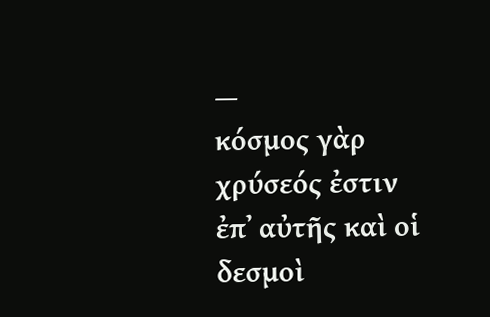—
κόσμος γὰρ χρύσεός ἐστιν ἐπ᾿ αὐτῆς καὶ οἱ δεσμοὶ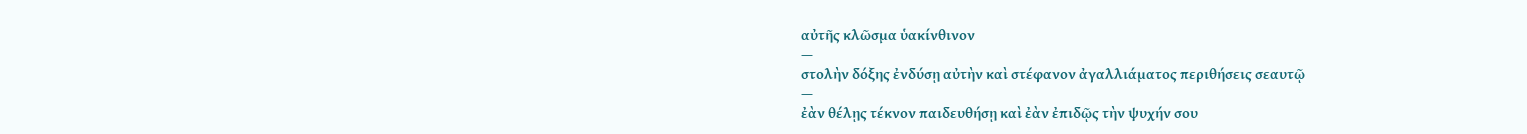αὐτῆς κλῶσμα ὑακίνθινον
—
στολὴν δόξης ἐνδύσῃ αὐτὴν καὶ στέφανον ἀγαλλιάματος περιθήσεις σεαυτῷ
—
ἐὰν θέλῃς τέκνον παιδευθήσῃ καὶ ἐὰν ἐπιδῷς τὴν ψυχήν σου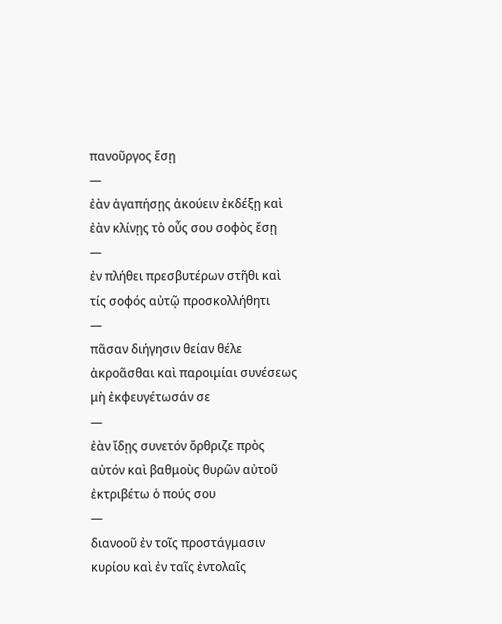πανοῦργος ἔσῃ
—
ἐὰν ἀγαπήσῃς ἀκούειν ἐκδέξῃ καὶ ἐὰν κλίνῃς τὸ οὖς σου σοφὸς ἔσῃ
—
ἐν πλήθει πρεσβυτέρων στῆθι καὶ τίς σοφός αὐτῷ προσκολλήθητι
—
πᾶσαν διήγησιν θείαν θέλε ἀκροᾶσθαι καὶ παροιμίαι συνέσεως μὴ ἐκφευγέτωσάν σε
—
ἐὰν ἴδῃς συνετόν ὄρθριζε πρὸς αὐτόν καὶ βαθμοὺς θυρῶν αὐτοῦ ἐκτριβέτω ὁ πούς σου
—
διανοοῦ ἐν τοῖς προστάγμασιν κυρίου καὶ ἐν ταῖς ἐντολαῖς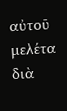αὐτοῦ μελέτα διὰ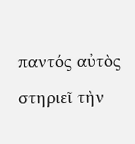παντός αὐτὸς στηριεῖ τὴν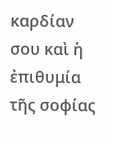καρδίαν σου καὶ ἡ ἐπιθυμία τῆς σοφίας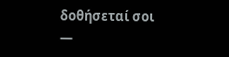δοθήσεταί σοι
—